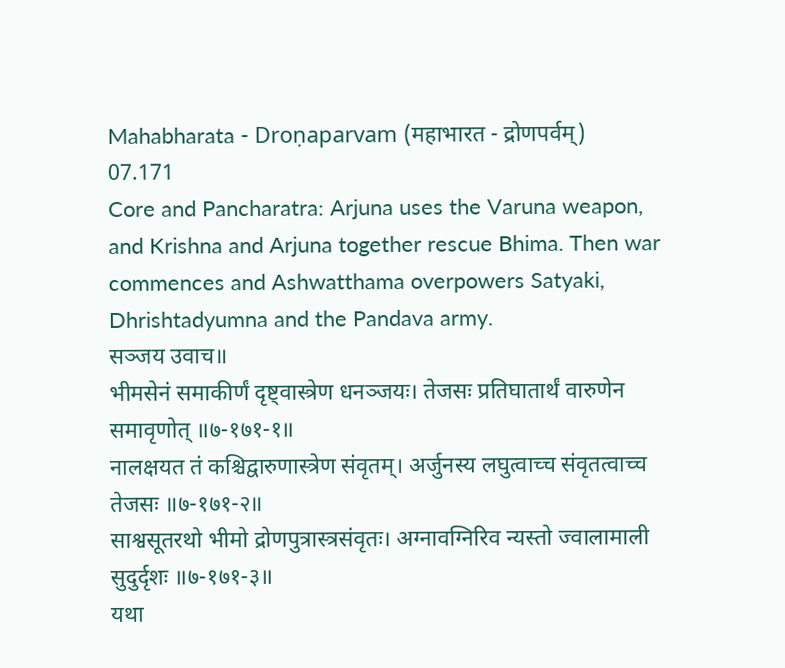Mahabharata - Droṇaparvam (महाभारत - द्रोणपर्वम्)
07.171
Core and Pancharatra: Arjuna uses the Varuna weapon, and Krishna and Arjuna together rescue Bhima. Then war commences and Ashwatthama overpowers Satyaki, Dhrishtadyumna and the Pandava army.
सञ्जय उवाच॥
भीमसेनं समाकीर्णं दृष्ट्वास्त्रेण धनञ्जयः। तेजसः प्रतिघातार्थं वारुणेन समावृणोत् ॥७-१७१-१॥
नालक्षयत तं कश्चिद्वारुणास्त्रेण संवृतम्। अर्जुनस्य लघुत्वाच्च संवृतत्वाच्च तेजसः ॥७-१७१-२॥
साश्वसूतरथो भीमो द्रोणपुत्रास्त्रसंवृतः। अग्नावग्निरिव न्यस्तो ज्वालामाली सुदुर्दृशः ॥७-१७१-३॥
यथा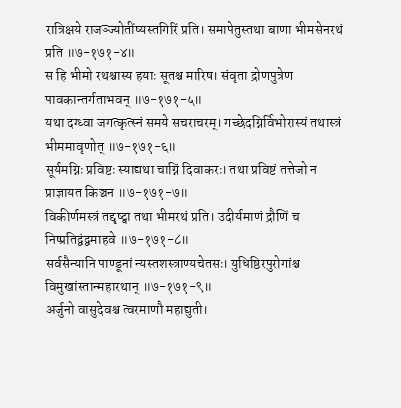रात्रिक्षये राजञ्ज्योतींष्यस्तगिरिं प्रति। समापेतुस्तथा बाणा भीमसेनरथं प्रति ॥७-१७१-४॥
स हि भीमो रथश्चास्य हयाः सूतश्च मारिष। संवृता द्रोणपुत्रेण पावकान्तर्गताभवन् ॥७-१७१-५॥
यथा दग्ध्वा जगत्कृत्स्नं समये सचराचरम्। गच्छेदग्निर्विभोरास्यं तथास्त्रं भीममावृणोत् ॥७-१७१-६॥
सूर्यमग्निः प्रविष्टः स्याद्यथा चाग्निं दिवाकरः। तथा प्रविष्टं तत्तेजो न प्राज्ञायत किञ्चन ॥७-१७१-७॥
विकीर्णमस्त्रं तद्दृष्ट्वा तथा भीमरथं प्रति। उदीर्यमाणं द्रौणिं च निष्प्रतिद्वंद्वमाहवे ॥७-१७१-८॥
सर्वसैन्यानि पाण्डूनां न्यस्तशस्त्राण्यचेतसः। युधिष्ठिरपुरोगांश्च विमुखांस्तान्महारथान् ॥७-१७१-९॥
अर्जुनो वासुदेवश्च त्वरमाणौ महाद्युती।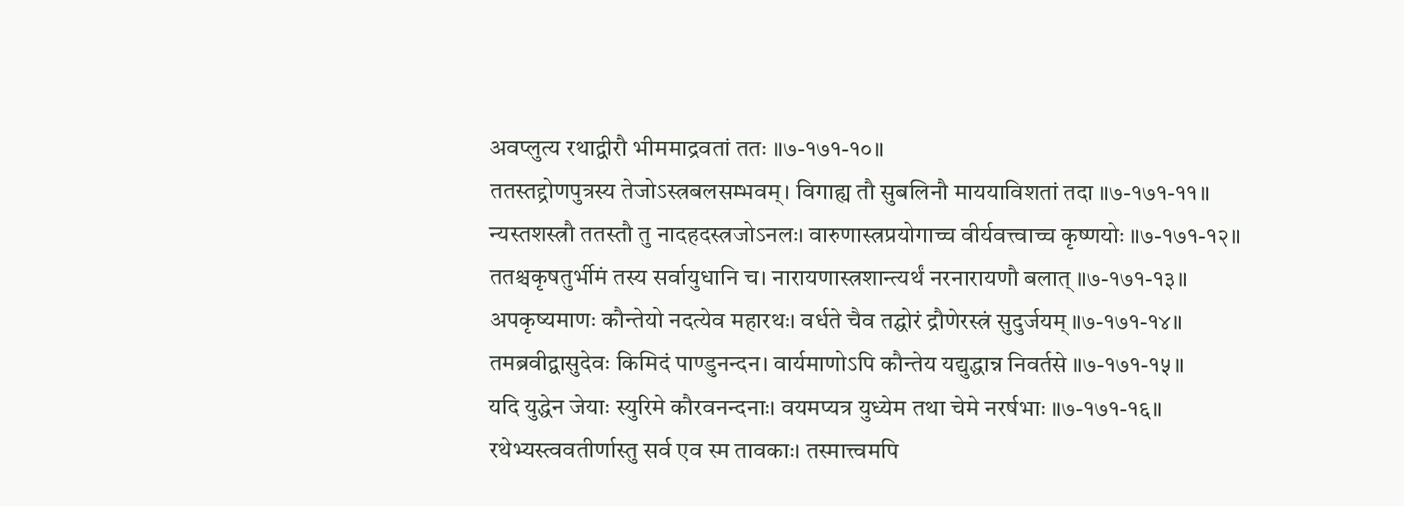अवप्लुत्य रथाद्वीरौ भीममाद्रवतां ततः ॥७-१७१-१०॥
ततस्तद्द्रोणपुत्रस्य तेजोऽस्त्रबलसम्भवम्। विगाह्य तौ सुबलिनौ माययाविशतां तदा ॥७-१७१-११॥
न्यस्तशस्त्रौ ततस्तौ तु नादहदस्त्रजोऽनलः। वारुणास्त्रप्रयोगाच्च वीर्यवत्त्वाच्च कृष्णयोः ॥७-१७१-१२॥
ततश्चकृषतुर्भीमं तस्य सर्वायुधानि च। नारायणास्त्रशान्त्यर्थं नरनारायणौ बलात् ॥७-१७१-१३॥
अपकृष्यमाणः कौन्तेयो नदत्येव महारथः। वर्धते चैव तद्घोरं द्रौणेरस्त्रं सुदुर्जयम् ॥७-१७१-१४॥
तमब्रवीद्वासुदेवः किमिदं पाण्डुनन्दन। वार्यमाणोऽपि कौन्तेय यद्युद्धान्न निवर्तसे ॥७-१७१-१५॥
यदि युद्धेन जेयाः स्युरिमे कौरवनन्दनाः। वयमप्यत्र युध्येम तथा चेमे नरर्षभाः ॥७-१७१-१६॥
रथेभ्यस्त्ववतीर्णास्तु सर्व एव स्म तावकाः। तस्मात्त्वमपि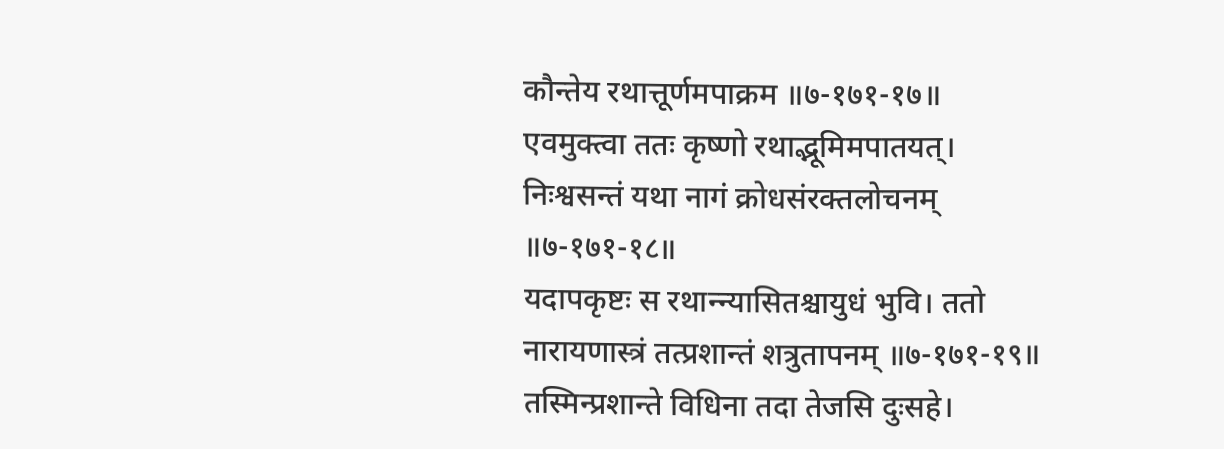कौन्तेय रथात्तूर्णमपाक्रम ॥७-१७१-१७॥
एवमुक्त्वा ततः कृष्णो रथाद्भूमिमपातयत्। निःश्वसन्तं यथा नागं क्रोधसंरक्तलोचनम् ॥७-१७१-१८॥
यदापकृष्टः स रथान्न्यासितश्चायुधं भुवि। ततो नारायणास्त्रं तत्प्रशान्तं शत्रुतापनम् ॥७-१७१-१९॥
तस्मिन्प्रशान्ते विधिना तदा तेजसि दुःसहे।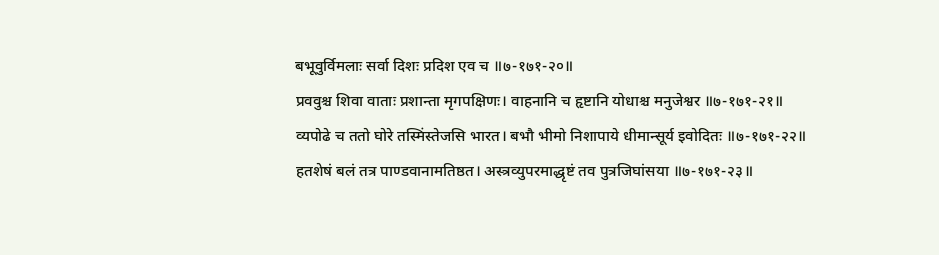बभूवुर्विमलाः सर्वा दिशः प्रदिश एव च ॥७-१७१-२०॥
प्रववुश्च शिवा वाताः प्रशान्ता मृगपक्षिणः। वाहनानि च हृष्टानि योधाश्च मनुजेश्वर ॥७-१७१-२१॥
व्यपोढे च ततो घोरे तस्मिंस्तेजसि भारत। बभौ भीमो निशापाये धीमान्सूर्य इवोदितः ॥७-१७१-२२॥
हतशेषं बलं तत्र पाण्डवानामतिष्ठत। अस्त्रव्युपरमाद्धृष्टं तव पुत्रजिघांसया ॥७-१७१-२३॥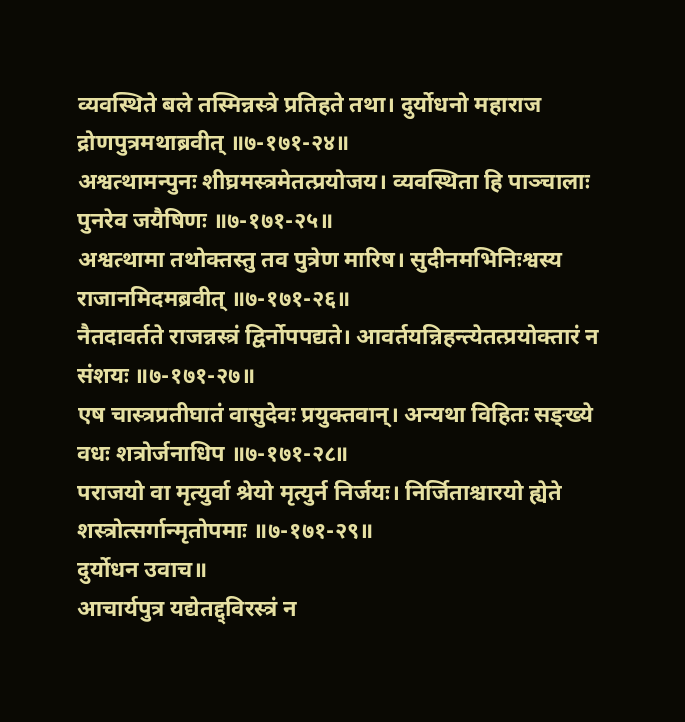व्यवस्थिते बले तस्मिन्नस्त्रे प्रतिहते तथा। दुर्योधनो महाराज द्रोणपुत्रमथाब्रवीत् ॥७-१७१-२४॥
अश्वत्थामन्पुनः शीघ्रमस्त्रमेतत्प्रयोजय। व्यवस्थिता हि पाञ्चालाः पुनरेव जयैषिणः ॥७-१७१-२५॥
अश्वत्थामा तथोक्तस्तु तव पुत्रेण मारिष। सुदीनमभिनिःश्वस्य राजानमिदमब्रवीत् ॥७-१७१-२६॥
नैतदावर्तते राजन्नस्त्रं द्विर्नोपपद्यते। आवर्तयन्निहन्त्येतत्प्रयोक्तारं न संशयः ॥७-१७१-२७॥
एष चास्त्रप्रतीघातं वासुदेवः प्रयुक्तवान्। अन्यथा विहितः सङ्ख्ये वधः शत्रोर्जनाधिप ॥७-१७१-२८॥
पराजयो वा मृत्युर्वा श्रेयो मृत्युर्न निर्जयः। निर्जिताश्चारयो ह्येते शस्त्रोत्सर्गान्मृतोपमाः ॥७-१७१-२९॥
दुर्योधन उवाच॥
आचार्यपुत्र यद्येतद्द्विरस्त्रं न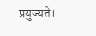प्रयुज्यते।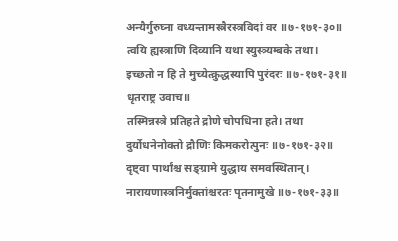अन्यैर्गुरुघ्ना वध्यन्तामस्त्रैरस्त्रविदां वर ॥७-१७१-३०॥
त्वयि ह्यस्त्राणि दिव्यानि यथा स्युस्त्र्यम्बके तथा। इच्छतो न हि ते मुच्येत्क्रुद्धस्यापि पुरंदरः ॥७-१७१-३१॥
धृतराष्ट्र उवाच॥
तस्मिन्नस्त्रे प्रतिहते द्रोणे चोपधिना हते। तथा दुर्योधनेनोक्तो द्रौणिः किमकरोत्पुनः ॥७-१७१-३२॥
दृष्ट्वा पार्थांश्च सङ्ग्रामे युद्धाय समवस्थितान्। नारायणास्त्रनिर्मुक्तांश्चरतः पृतनामुखे ॥७-१७१-३३॥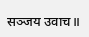सञ्जय उवाच॥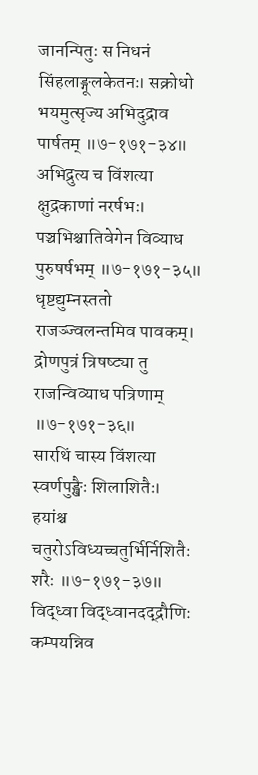जानन्पितुः स निधनं सिंहलाङ्गूलकेतनः। सक्रोधो भयमुत्सृज्य अभिदुद्राव पार्षतम् ॥७-१७१-३४॥
अभिद्रुत्य च विंशत्या क्षुद्रकाणां नरर्षभः। पञ्चभिश्चातिवेगेन विव्याध पुरुषर्षभम् ॥७-१७१-३५॥
धृष्टद्युम्नस्ततो राजञ्ज्वलन्तमिव पावकम्। द्रोणपुत्रं त्रिषष्ट्या तु राजन्विव्याध पत्रिणाम् ॥७-१७१-३६॥
सारथिं चास्य विंशत्या स्वर्णपुङ्खैः शिलाशितैः। हयांश्च चतुरोऽविध्यच्चतुर्भिर्निशितैः शरैः ॥७-१७१-३७॥
विद्ध्वा विद्ध्वानदद्द्रौणिः कम्पयन्निव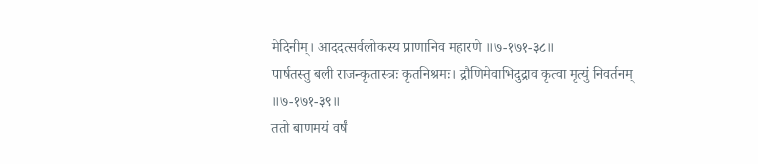मेदिनीम्। आददत्सर्वलोकस्य प्राणानिव महारणे ॥७-१७१-३८॥
पार्षतस्तु बली राजन्कृतास्त्रः कृतनिश्रमः। द्रौणिमेवाभिदुद्राव कृत्वा मृत्युं निवर्तनम् ॥७-१७१-३९॥
ततो बाणमयं वर्षं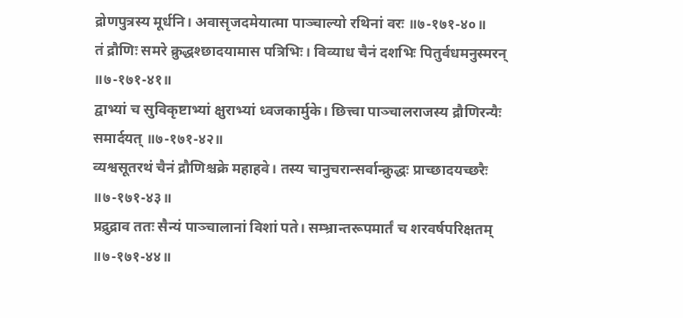द्रोणपुत्रस्य मूर्धनि। अवासृजदमेयात्मा पाञ्चाल्यो रथिनां वरः ॥७-१७१-४०॥
तं द्रौणिः समरे क्रुद्धश्छादयामास पत्रिभिः। विव्याध चैनं दशभिः पितुर्वधमनुस्मरन् ॥७-१७१-४१॥
द्वाभ्यां च सुविकृष्टाभ्यां क्षुराभ्यां ध्वजकार्मुके। छित्त्वा पाञ्चालराजस्य द्रौणिरन्यैः समार्दयत् ॥७-१७१-४२॥
व्यश्वसूतरथं चैनं द्रौणिश्चक्रे महाहवे। तस्य चानुचरान्सर्वान्क्रुद्धः प्राच्छादयच्छरैः ॥७-१७१-४३॥
प्रद्रुद्राव ततः सैन्यं पाञ्चालानां विशां पते। सम्भ्रान्तरूपमार्तं च शरवर्षपरिक्षतम् ॥७-१७१-४४॥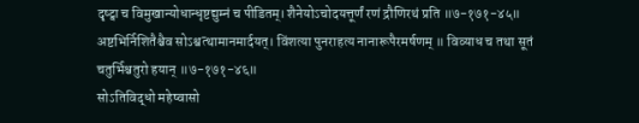दृष्ट्वा च विमुखान्योधान्धृष्टद्युम्नं च पीडितम्। शैनेयोऽचोदयत्तूर्णं रणं द्रौणिरथं प्रति ॥७-१७१-४५॥
अष्टभिर्निशितैश्चैव सोऽश्वत्थामानमार्दयत्। विंशत्या पुनराहत्य नानारूपैरमर्षणम् ॥ विव्याध च तथा सूतं चतुर्भिश्चतुरो हयान् ॥७-१७१-४६॥
सोऽतिविद्धो महेष्वासो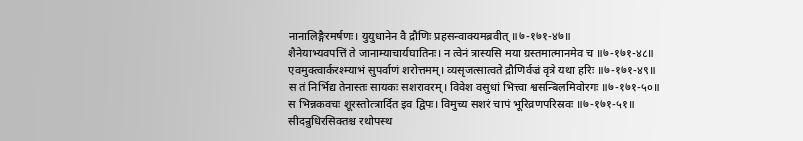नानालिङ्गैरमर्षणः। युयुधानेन वै द्रौणिः प्रहसन्वाक्यमब्रवीत् ॥७-१७१-४७॥
शैनेयाभ्यवपत्तिं ते जानाम्याचार्यघातिनः। न त्वेनं त्रास्यसि मया ग्रस्तमात्मानमेव च ॥७-१७१-४८॥
एवमुक्त्वार्करश्म्याभं सुपर्वाणं शरोत्तमम्। व्यसृजत्सात्वते द्रौणिर्वज्रं वृत्रे यथा हरिः ॥७-१७१-४९॥
स तं निर्भिद्य तेनास्तः सायकः सशरावरम्। विवेश वसुधां भित्त्वा श्वसन्बिलमिवोरगः ॥७-१७१-५०॥
स भिन्नकवचः शूरस्तोत्त्रार्दित इव द्विपः। विमुच्य सशरं चापं भूरिव्रणपरिस्रवः ॥७-१७१-५१॥
सीदन्रुधिरसिक्तश्च रथोपस्थ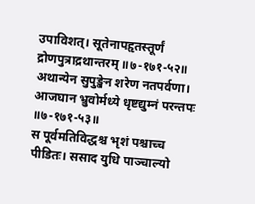उपाविशत्। सूतेनापहृतस्तूर्णं द्रोणपुत्राद्रथान्तरम् ॥७-१७१-५२॥
अथान्येन सुपुङ्खेन शरेण नतपर्वणा। आजघान भ्रुवोर्मध्ये धृष्टद्युम्नं परन्तपः ॥७-१७१-५३॥
स पूर्वमतिविद्धश्च भृशं पश्चाच्च पीडितः। ससाद युधि पाञ्चाल्यो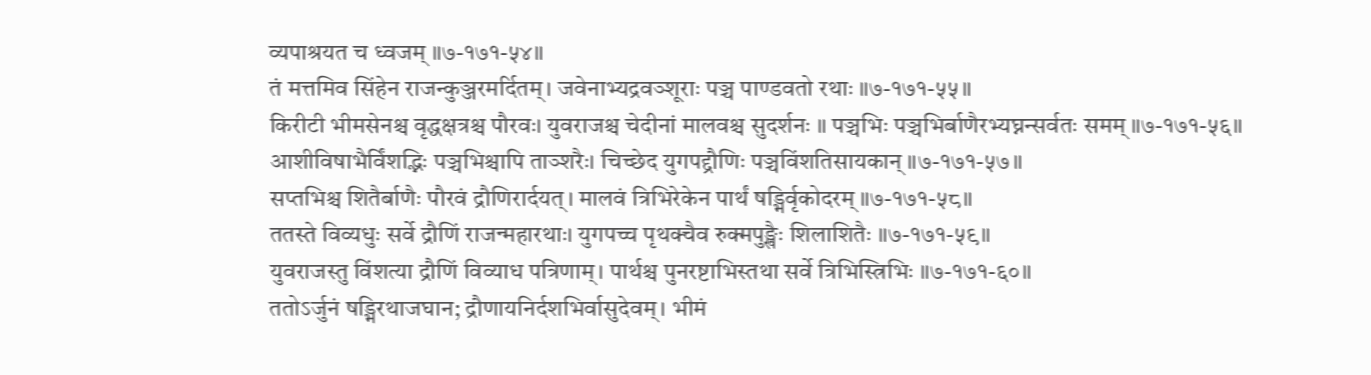व्यपाश्रयत च ध्वजम् ॥७-१७१-५४॥
तं मत्तमिव सिंहेन राजन्कुञ्जरमर्दितम्। जवेनाभ्यद्रवञ्शूराः पञ्च पाण्डवतो रथाः ॥७-१७१-५५॥
किरीटी भीमसेनश्च वृद्धक्षत्रश्च पौरवः। युवराजश्च चेदीनां मालवश्च सुदर्शनः ॥ पञ्चभिः पञ्चभिर्बाणैरभ्यघ्नन्सर्वतः समम् ॥७-१७१-५६॥
आशीविषाभैर्विंशद्भिः पञ्चभिश्चापि ताञ्शरैः। चिच्छेद युगपद्द्रौणिः पञ्चविंशतिसायकान् ॥७-१७१-५७॥
सप्तभिश्च शितैर्बाणैः पौरवं द्रौणिरार्दयत्। मालवं त्रिभिरेकेन पार्थं षड्भिर्वृकोदरम् ॥७-१७१-५८॥
ततस्ते विव्यधुः सर्वे द्रौणिं राजन्महारथाः। युगपच्च पृथक्चैव रुक्मपुङ्खैः शिलाशितैः ॥७-१७१-५९॥
युवराजस्तु विंशत्या द्रौणिं विव्याध पत्रिणाम्। पार्थश्च पुनरष्टाभिस्तथा सर्वे त्रिभिस्त्रिभिः ॥७-१७१-६०॥
ततोऽर्जुनं षड्भिरथाजघान; द्रौणायनिर्दशभिर्वासुदेवम्। भीमं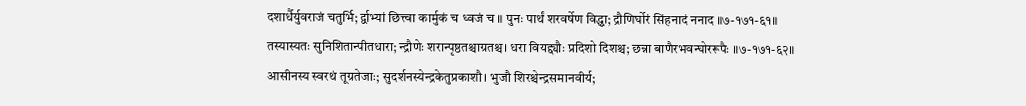दशार्धैर्युवराजं चतुर्भि; र्द्वाभ्यां छित्त्वा कार्मुकं च ध्वजं च ॥ पुनः पार्थं शरवर्षेण विद्ध्वा; द्रौणिर्घोरं सिंहनादं ननाद ॥७-१७१-६१॥
तस्यास्यतः सुनिशितान्पीतधारा; न्द्रौणेः शरान्पृष्ठतश्चाग्रतश्च। धरा वियद्द्यौः प्रदिशो दिशश्च; छन्ना बाणैरभवन्घोररूपैः ॥७-१७१-६२॥
आसीनस्य स्वरथं तूग्रतेजाः; सुदर्शनस्येन्द्रकेतुप्रकाशौ। भुजौ शिरश्चेन्द्रसमानवीर्य;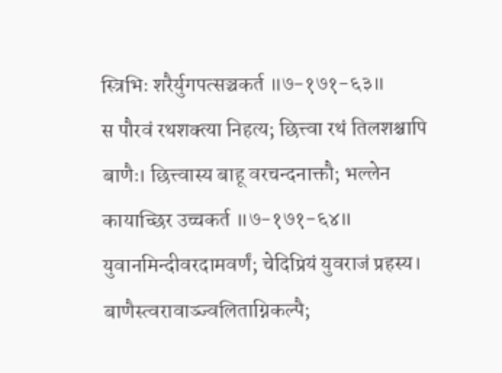स्त्रिभिः शरैर्युगपत्सञ्चकर्त ॥७-१७१-६३॥
स पौरवं रथशक्त्या निहत्य; छित्त्वा रथं तिलशश्चापि बाणैः। छित्त्वास्य बाहू वरचन्दनाक्तौ; भल्लेन कायाच्छिर उच्चकर्त ॥७-१७१-६४॥
युवानमिन्दीवरदामवर्णं; चेदिप्रियं युवराजं प्रहस्य। बाणैस्त्वरावाञ्ज्वलिताग्निकल्पै;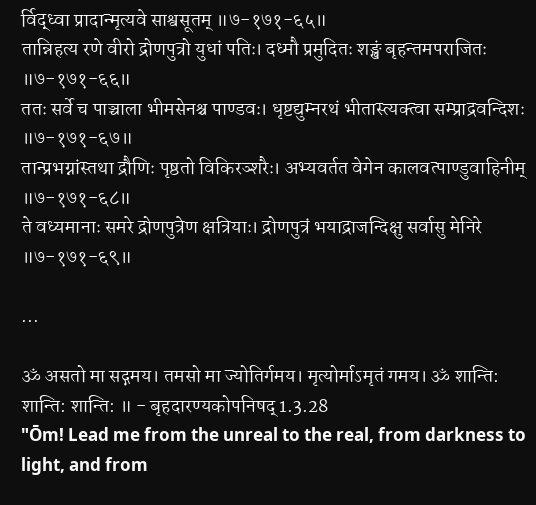र्विद्ध्वा प्रादान्मृत्यवे साश्वसूतम् ॥७-१७१-६५॥
तान्निहत्य रणे वीरो द्रोणपुत्रो युधां पतिः। दध्मौ प्रमुदितः शङ्खं बृहन्तमपराजितः ॥७-१७१-६६॥
ततः सर्वे च पाञ्चाला भीमसेनश्च पाण्डवः। धृष्टद्युम्नरथं भीतास्त्यक्त्वा सम्प्राद्रवन्दिशः ॥७-१७१-६७॥
तान्प्रभग्नांस्तथा द्रौणिः पृष्ठतो विकिरञ्शरैः। अभ्यवर्तत वेगेन कालवत्पाण्डुवाहिनीम् ॥७-१७१-६८॥
ते वध्यमानाः समरे द्रोणपुत्रेण क्षत्रियाः। द्रोणपुत्रं भयाद्राजन्दिक्षु सर्वासु मेनिरे ॥७-१७१-६९॥

...

ॐ असतो मा सद्गमय। तमसो मा ज्योतिर्गमय। मृत्योर्माऽमृतं गमय। ॐ शान्ति: शान्ति: शान्ति: ॥ - बृहदारण्यकोपनिषद् 1.3.28
"Ōm! Lead me from the unreal to the real, from darkness to light, and from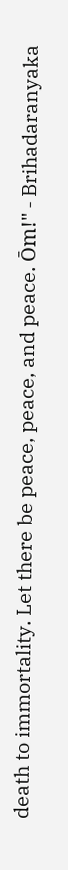death to immortality. Let there be peace, peace, and peace. Ōm!" - Brihadaranyaka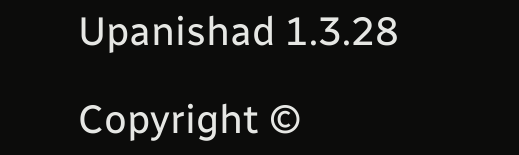Upanishad 1.3.28

Copyright ©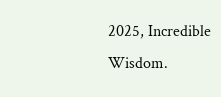2025, Incredible Wisdom.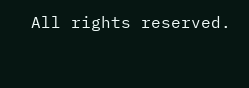All rights reserved.